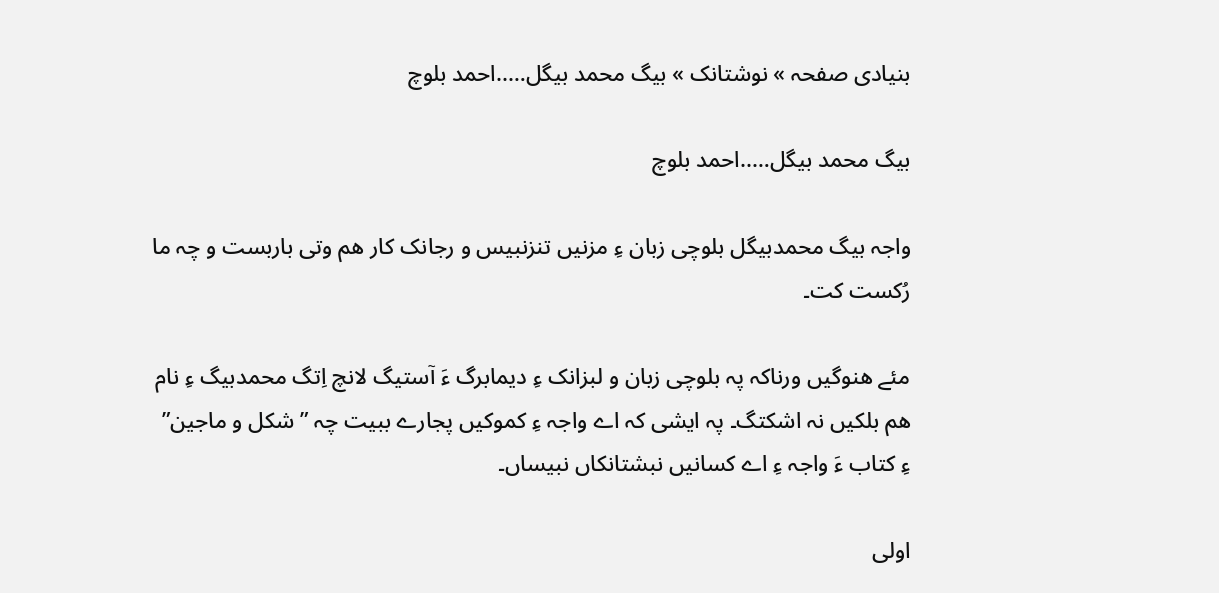بنیادی صفحہ » نوشتانک » بیگ محمد بیگل…..احمد بلوچ

بیگ محمد بیگل…..احمد بلوچ

واجہ بیگ محمدبیگل بلوچی زبان ءِ مزنیں تنزنبیس و رجانک کار هم وتی باربست و چہ ما رُکست کت۔

مئے هنوگیں ورناکہ پہ بلوچی زبان و لبزانک ءِ دیمابرگ ءَ آستیگ لانچ اِتگ محمدبیگ ءِ نام هم بلکیں نہ اشکتگ۔ پہ ایشی کہ اے واجہ ءِ کموکیں پجارے ببیت چہ ” شکل و ماجین” ءِ کتاب ءَ واجہ ءِ اے کسانیں نبشتانکاں نبیساں۔

اولی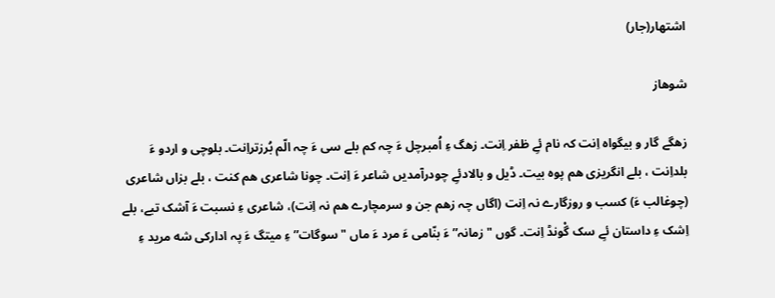اشتهار(جار)

شوهاز

زهگے گار و بیگواه اِنت کہ نام ئےِ ظفر اِنت۔ زهگ ءِ اُمبرچل ءَ چہ کم بلے سی ءَ چہ الّم بُرزتراِنت۔ بلوچی و اردو ءَ بلداِنت ، بلے انگریزی هم پوه بیت۔ ڈیل و بالادئےِ چودرآمدیں شاعر ءَ اِنت۔ چونا شاعری هم کنت ، بلے بزاں شاعری (چوغالب ءَ) کسب و روزگارے نہ اِنت (اگاں چہ زهم جن و سرمچارے هم نہ اِنت)، شاعری ءِ نسبت ءَ آشک تبے، بلے اِشک ءِ داستان ئےِ سک گْونڈ اِنت۔ گوں "زمانہ” ءَ بنّامی ءَ مرد ءَ ماں "سوگات” ءِ میتگ ءَ پہ ادارکی شه مرید ءِ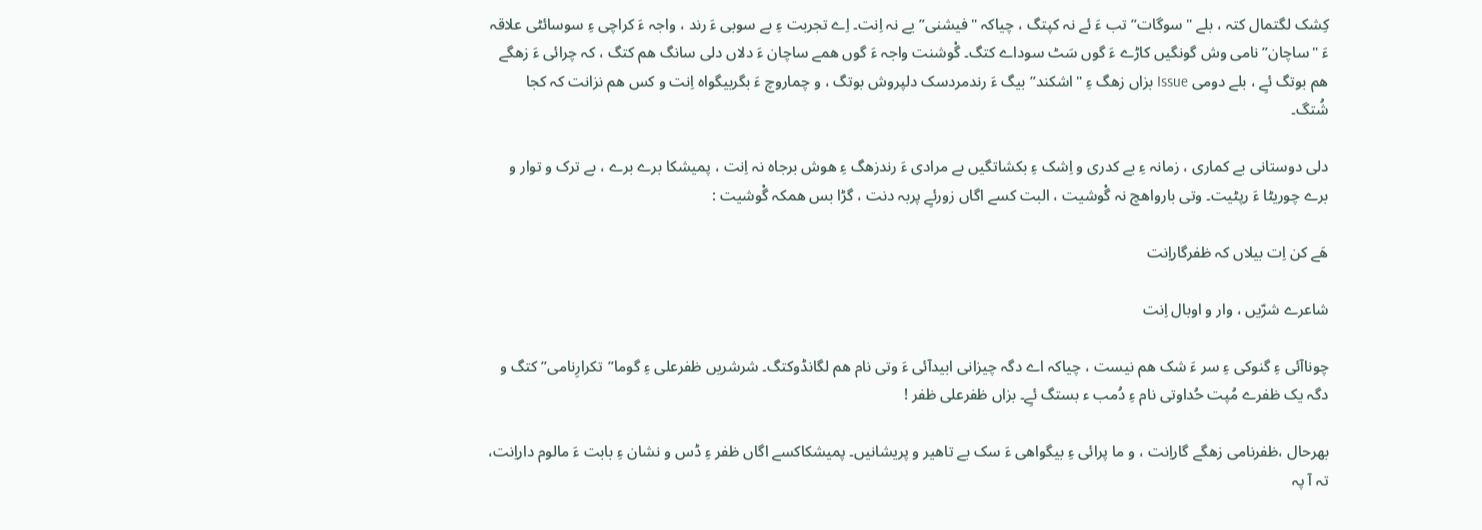کِشک لگتمال کتہ ، بلے "سوگات” تب ءَ ئے نہ کپتگ ، چیاکہ "فیشنی” یے نہ اِنت۔ اِے تجربت ءِ بے سوبی ءَ رند ، واجہ ءَ کراچی ءِ سوسائٹی علاقہ ءَ "ساچان” نامی وش گونگیں کاڑے ءَ گوں سَٹ سوداے کتگ۔ گْوشنت واجہ ءَ گوں همے ساچان ءَ دلاں دلی سانگ هم کتگ ، کہ چرائی ءَ زهگے هم بوتگ ئےِ ، بلے دومی Issue بزاں زهگ ءِ "اشکند” بیگ ءَ رندمردسک دلپروش بوتگ ، و چماروچ ءَ بگربیگواه اِنت و کس هم نزانت کہ کجا شُتگ۔

دلی دوستانی بے کماری ، زمانہ ءِ بے کدری و اِشک ءِ بکشاتگیں بے مرادی ءَ رندزهگ ءِ هوش برجاه نہ اِنت ، پمیشکا برے برے ، بے ترک و توار و برے چوریٹا ءَ رپٹیت۔ وتی بارواهچ نہ گْوشیت ، البت کسے اگاں زورئےِ پربہ دنت ، گڑا بس همکہ گْوشیت :

هَے کن اِت بیلاں کہ ظفرگاراِنت

شاعرے شرّیں ، وار و اوبال اِنت

چوناآئی ءِ گنوکی ءِ سر ءَ شک هم نیست ، چیاکہ اے دگہ چیزانی ابیدآئی ءَ وتی نام هم لگانڈوکتگ۔ شرشریں ظفرعلی ءِ گوما”تکرارِنامی” کتگ و دگہ یک ظفرے مُپت حُداوتی نام ءِ دُمب ء بستگ ئےِ۔ بزاں ظفرعلی ظفر !

بهرحال ،ظفرنامی زهگے گاراِنت ، و ما پرائی ءِ بیگواهی ءَ سک بے تاهیر و پریشانیں۔ پمیشکاکسے اگاں ظفر ءِ ڈس و نشان ءِ بابت ءَ مالوم داراِنت، تہ آ پہ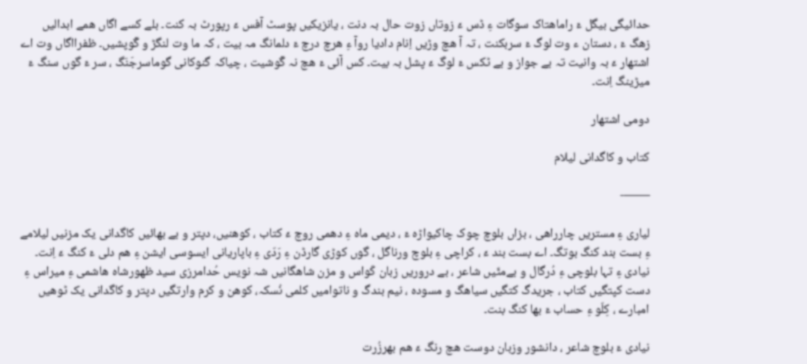حدائیگی بیگل ءَ راماهتاک سوگات ءِ ڈس ءَ زوتاں زوت حال بہ دنت ، یانزیکیں پوسٹ آفس ءَ رپورٹ بہ کنت۔ بلے کسے اگاں همے ابدالیں زهگ ءَ ، دستان ء وت لوگ ءَ سربکنت ، تہ آ هچ وڑیں اِنام دادیا روآ ءِ هرچ درچ ءَ دلمانگ مہ بیت ، کہ ما وت لنگڑ و گْوپشیں۔ ظفرااگاں وت اے اشتهار ءَ بہ وانیت تہ بے جواز و بے ٹکس ءَ لوگ ءَ پشل بہ بیت۔ کس آئی ءَ هچ نہ گْوشیت ، چیاکہ گنوکانی گوماسرجَنَگ ، سر ءَ گوں سنگ ءَ میڑینگ اِنت۔

دومی اشتهار

کتاب و کاگدانی لیلام

——-

لیاری ءِ مستریں چارراهی ، بزاں بلوچ چوک چاکیواڑه ءَ ، دیمی ماه ءِ دهمی روچ ءَ کتاب ، کوهنیں، دپتر و بے بهائیں کاگدانی یک مزنیں لیلامے ءِ بست بند کنگ بوتگ۔ اے بست بند ءَ ، کراچی ءِ بلوچ ورناگل ، گوں کوڑی گارڈن ءِ رَدّی ءِ باپاریانی ایسوسی ایشن ءِ هم دلی ءَ کنگ ءَ اِنت۔ نیادی ءِ تہا بلوچی ءِ دُرگال و بےمٹّیں شاعر ، بے دروریں زبان کّواس و مزن شاهگانیں شہ نویس حُدامرزی سید ظهورشاه هاشمی ءِ میراس ءِ دست کپتگیں کتاب ، جریدگ کتگیں سیاهگ و مسوده ، نیم بندگ و ناتوامیں کلمی نُسکہ، کوهن و کرم وارتگیں دپتر و کاگدانی یک ٹوهیں امبارے ، کِلّو ءِ حساب ءَ بها کنگ بنت۔

نیادی ءَ بلوچ شاعر ، دانشور وزبان دوست هچ رنگ ءَ هم بهرزُرت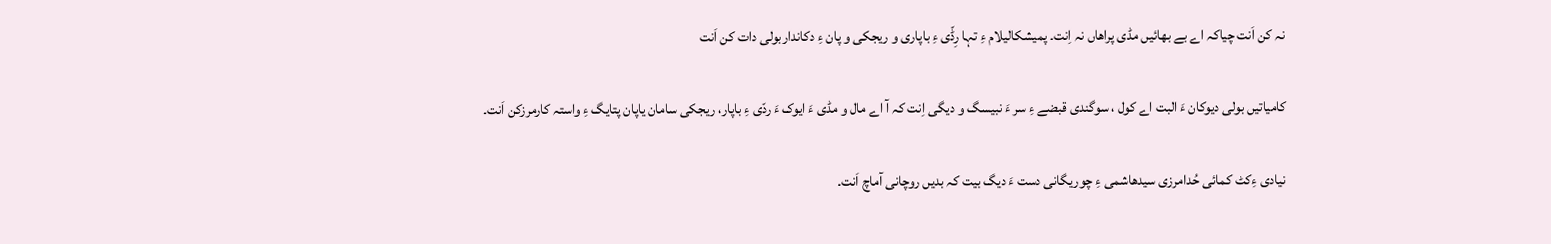نہ کن اَنت چیاکہ اے بے بهائیں مڈی پراهاں نہ اِنت۔ پمیشکالیلام ءِ تہا رِڈّی ءِ باپاری و ریجکی و پان ءِ دکانداربولی دات کن اَنت

کامیاتیں بولی دیوکان ءَ البت اے کول ، سوگندی قبضے ءِ سر ءَ نبیسگ و دیگی اِنت کہ آ اے مال و مڈی ءَ ایوک ءَ ردّی ءِ باپار، ریجکی سامان یاپان پتایگ ءِ واستہ کارمرزکن اَنت۔

نیادی ءِکٹ کمائی حُدامرزی سیدهاشمی ءِ چوریگانی دست ءَ دیگ بیت کہ بدیں روچانی آماچ اَنت۔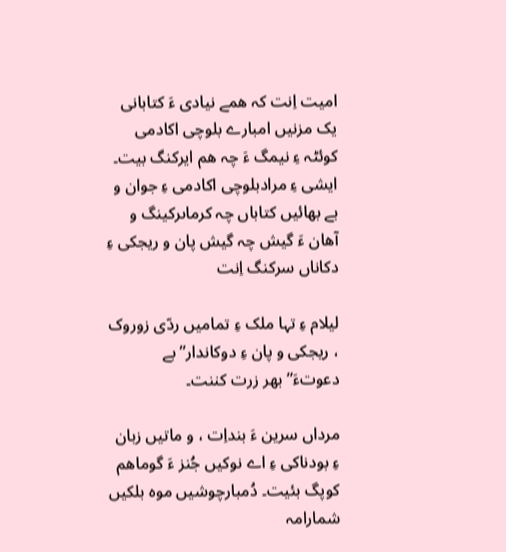امیت اِنت کہ همے نیادی ءَ کتابانی یک مزنیں امبارے بلوچی اکادمی کوئٹہ ءِ نیمگ ءَ چہ هم ایرکنگ بیت۔ ایشی ءِ مرادبلوچی اکادمی ءِ جوان و بے بهائیں کتاباں چہ کرماںرکینگ و آهان ءَ گیش چہ گیش پان و ریجکی ءِ دکاناں سرکنگ اِنت

لیلام ءِ تہا ملک ءِ تمامیں ردّی زوروک ، ریجکی و پان ءِ دوکاندار”بے دعوتءَ”بهر زرت کننت۔

مرداں سرین ءَ بنداِت ، و ماتیں زبان ءِ بودناکی ءِ اے نوکیں جُنز ءَ گوماهم کوپگ بئیت۔ دُمبارچوشیں موه بلکیں شمارامہ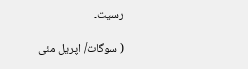رسیت۔

( سوگات/ اپریل مئی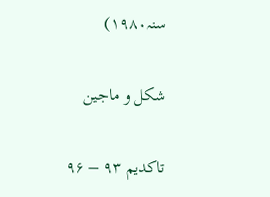سنہ۱۹۸۰)

شکل و ماجین

تاکدیم ۹۳ – ۹۶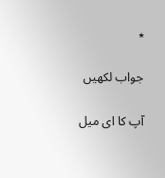٭

جواب لکھیں

آپ کا ای میل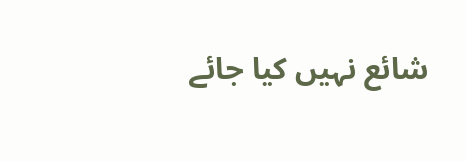شائع نہیں کیا جائے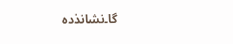گا۔نشانذدہ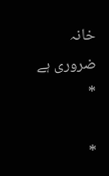خانہ ضروری ہے *

*